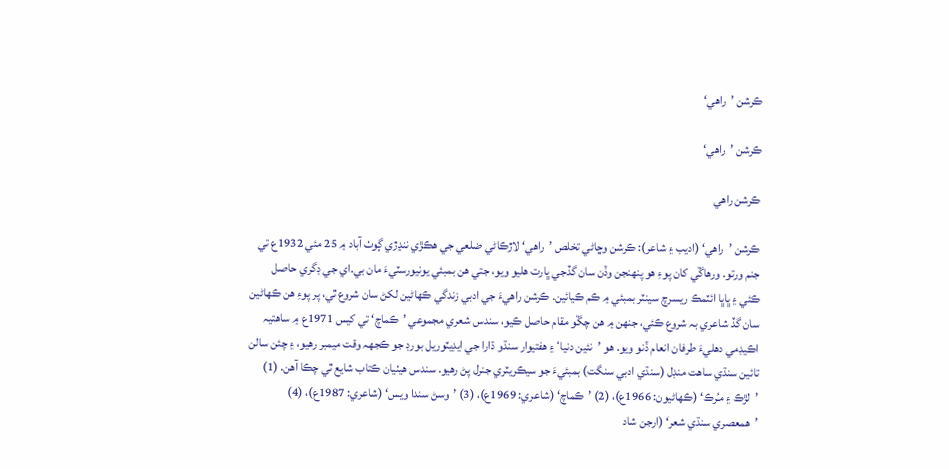ڪرشن ’راهي‘

ڪرشن ’راهي‘

ڪرشن راهي

ڪرشن ’راهي‘ (اديب ۽ شاعر): ڪرشن وڇاڻي تخلص ’راهي‘ لاڙڪاڻي ضلعي جي هڪڙي ننڍڙي ڳوٺ آباد ۾ 25 مئي 1932ع تي جنم ورتو. ورهاڱي کان پوءِ هو پنھنجن وڏن سان گڏجي ڀارت هليو ويو، جتي هن بمبئي يونيورسٽيءَ مان بي.اي جي ڊگري حاصل ڪئي ۽ ڀاڀا ائٽمڪ ريسرچ سينٽر بمبئي ۾ ڪم ڪيائين. ڪرشن راهيءَ جي ادبي زندگي ڪھاڻين لکڻ سان شروع ٿي، پر پوءِ هن ڪھاڻين سان گڏ شاعري بہ شروع ڪئي، جنھن ۾ هن چڱو مقام حاصل ڪيو، سندس شعري مجموعي ’ڪماچ‘ تي کيس 1971ع ۾ ساهتيہ اڪيڊمي دهليءَ طرفان انعام ڏنو ويو. هو ’نئين دنيا‘ ۽ هفتيوار سنڌو ڌارا جي ايڊيٽوريل بورڊ جو ڪجهہ وقت ميمبر رهيو، ۽ چئن سالن تائين سنڌي ساهت منڊل (سنڌي ادبي سنگت) بمبئيءَ جو سيڪريٽري جنرل پڻ رهيو. سندس هيٺيان ڪتاب شايع ٿي چڪا آهن. (1) ’لڙڪ ۽ مـُرڪ‘ (ڪھاڻيون: 1966ع)، (2) ’ڪماچ‘ (شاعري: 1969ع)، (3) ’وسڻ سندا ويس‘ (شاعري: 1987ع)، (4) ’همعصري سنڌي شعر‘ (ارجن شاد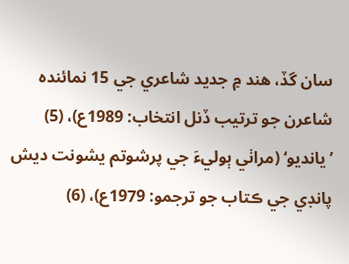سان گڏ، هند ۾ جديد شاعري جي 15 نمائنده شاعرن جو ترتيب ڏنل انتخاب: 1989ع)، (5) ’يانديو‘ (مراٺي ٻوليءَ جي پرشوتم يشونت ديش پانڊي جي ڪتاب جو ترجمو: 1979ع)، (6)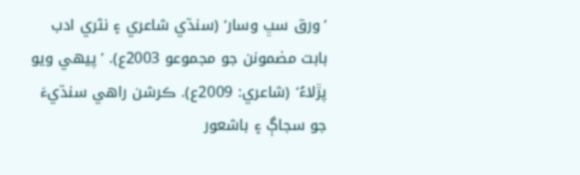’ورق سڀ وسار‘ (سنڌي شاعري ۽ نثري ادب بابت مضمونن جو مجموعو 2003ع). ’پيھي ويو پڙلاءُ‘ (شاعري: 2009ع). ڪرشن راهي سنڌيءَ جو سجاڳ ۽ باشعور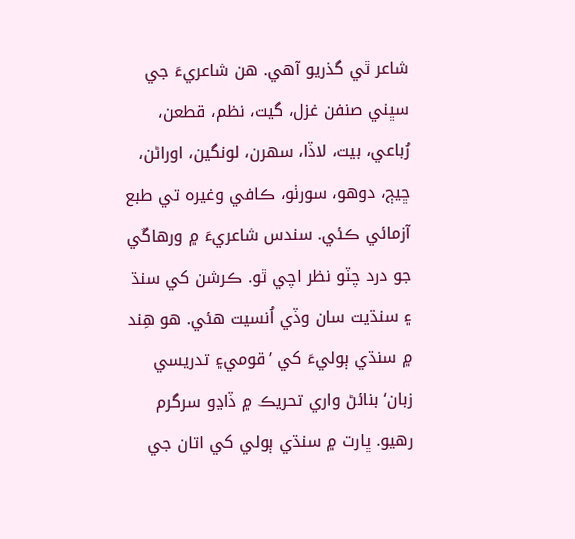شاعر ٿي گذريو آهي. هن شاعريءَ جي سڀني صنفن غزل، گيت، نظم، قطعن، رُباعي، بيت، لاڏا، سھرن، لونگين، اوراڻن، ڇيڄ، دوهو، سورٺو، ڪافي وغيرہ تي طبع آزمائي ڪئي. سندس شاعريءَ ۾ ورهاڱي جو درد چٽو نظر اچي ٿو. ڪرشن کي سنڌ ۽ سنڌيت سان وڏي اُنسيت هئي. هو هِند ۾ سنڌي ٻوليءَ کي ’قومي۽ تدريسي زبان‘ بنائڻ واري تحريڪ ۾ ڏاڍو سرگرم رهيو. ڀارت ۾ سنڌي ٻولي کي اتان جي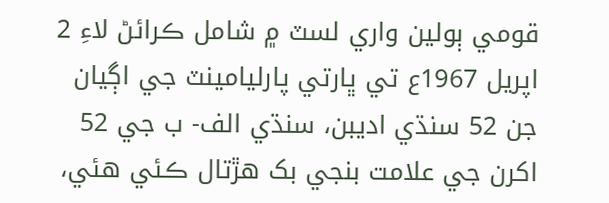قومي ٻولين واري لسٽ ۾ شامل ڪرائڻ لاءِ 2 اپريل 1967ع تي ڀارتي پارليامينٽ جي اڳيان جن 52 سنڌي اديبن، سنڌي الف- ب جي 52 اکرن جي علامت بنجي بک هڙتال ڪئي هئي،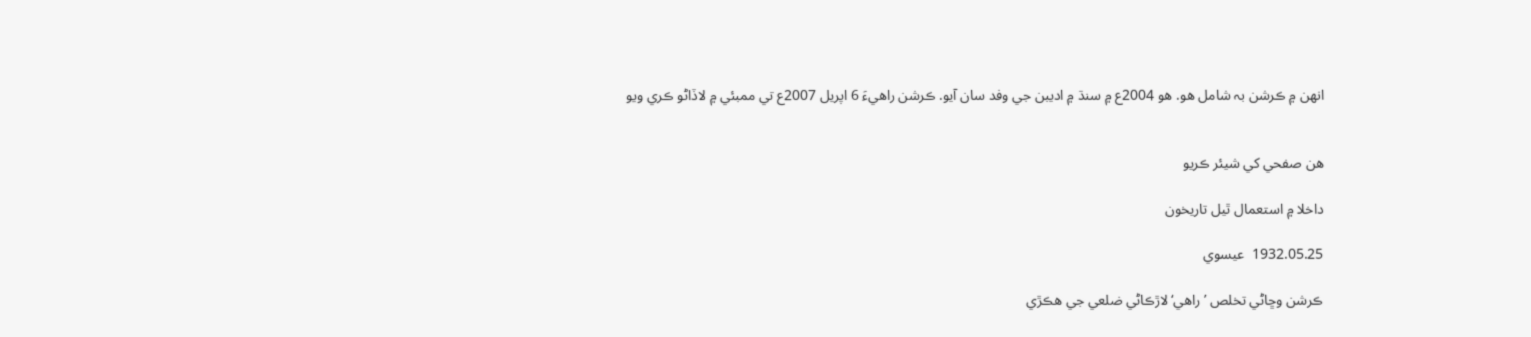انھن ۾ ڪرشن بہ شامل هو. هو 2004ع ۾ سنڌ ۾ اديبن جي وفد سان آيو. ڪرشن راهيءَ 6 اپريل 2007ع تي ممبئي ۾ لاڏاڻو ڪري ويو


هن صفحي کي شيئر ڪريو

داخلا ۾ استعمال ٿيل تاريخون

1932.05.25  عيسوي

ڪرشن وڇاڻي تخلص ’راهي‘ لاڙڪاڻي ضلعي جي هڪڙي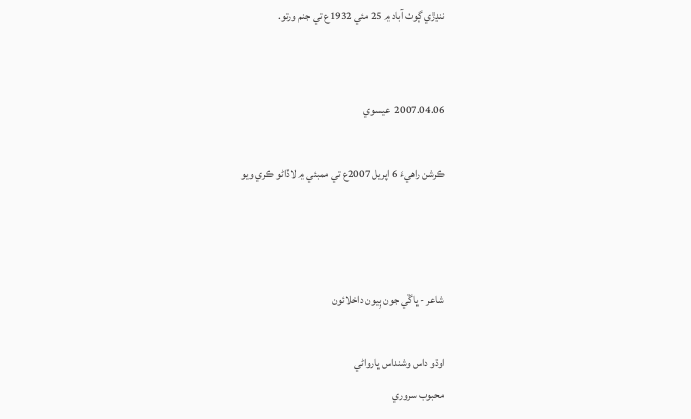ننڍڙي ڳوٺ آباد ۾ 25 مئي 1932ع تي جنم ورتو.


2007.04.06  عيسوي

ڪرشن راهيءَ 6 اپريل 2007ع تي ممبئي ۾ لاڏاڻو ڪري ويو



شاعر - ڀاڱي جون ٻِيون داخلائون

اوڌو داس وشنداس ڀارواڻي
محبوب سروري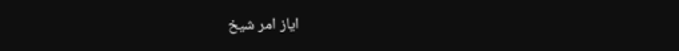اياز امر شيخ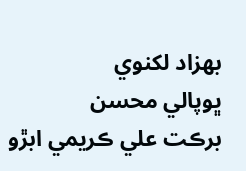بھزاد لکنوي
ڀوپالي محسن
برڪت علي ڪريمي ابڙو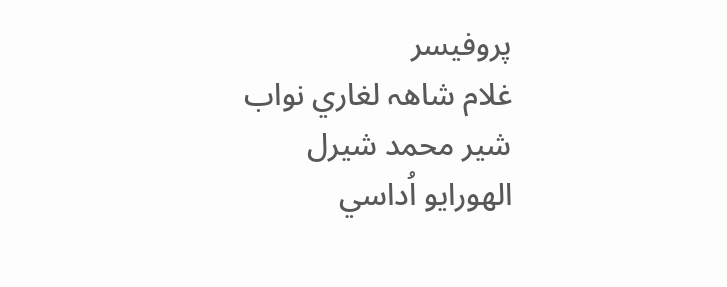پروفيسر
غلام شاھہ لغاري نواب
شير محمد شيرل
الھورايو اُداسي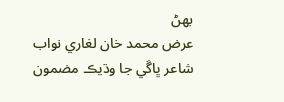بھڻ
عرض محمد خان لغاري نواب
شاعر ڀاڱي جا وڌيڪ مضمون